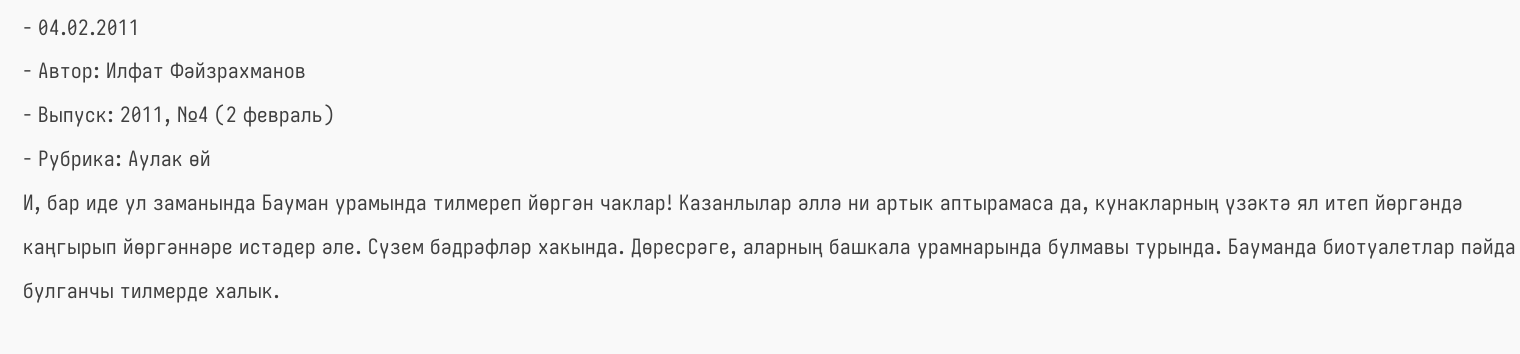- 04.02.2011
- Автор: Илфат Фәйзрахманов
- Выпуск: 2011, №4 (2 февраль)
- Рубрика: Аулак өй
И, бар иде ул заманында Бауман урамында тилмереп йөргән чаклар! Казанлылар әллә ни артык аптырамаса да, кунакларның үзәктә ял итеп йөргәндә каңгырып йөргәннәре истәдер әле. Сүзем бәдрәфләр хакында. Дөресрәге, аларның башкала урамнарында булмавы турында. Бауманда биотуалетлар пәйда булганчы тилмерде халык.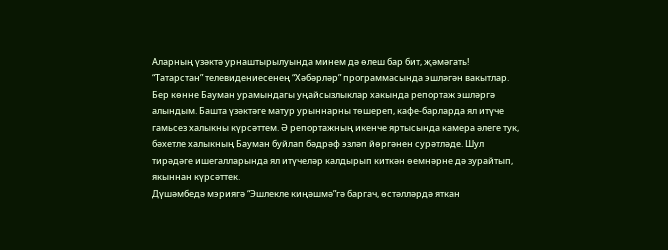Аларның үзәктә урнаштырылуында минем дә өлеш бар бит, җәмәгать!
“Татарстан” телевидениесенең “Хәбәрләр” программасында эшләгән вакытлар. Бер көнне Бауман урамындагы уңайсызлыклар хакында репортаж эшләргә алындым. Башта үзәктәге матур урыннарны төшереп, кафе-барларда ял итүче гамьсез халыкны күрсәттем. Ә репортажның икенче яртысында камера әлеге тук, бәхетле халыкның Бауман буйлап бәдрәф эзләп йөргәнен сурәтләде. Шул тирәдәге ишегалларында ял итүчеләр калдырып киткән өемнәрне дә зурайтып, якыннан күрсәттек.
Дүшәмбедә мэриягә “Эшлекле киңәшмә”гә баргач, өстәлләрдә яткан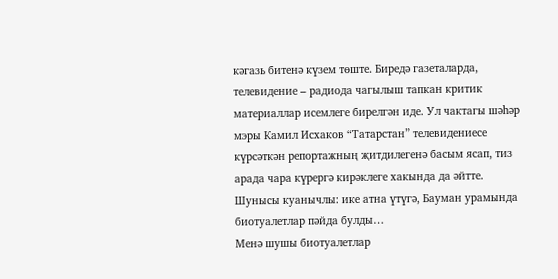кәгазь битенә күзем төште. Биредә газеталарда, телевидение – радиода чагылыш тапкан критик материаллар исемлеге бирелгән иде. Ул чактагы шәһәр мэры Камил Исхаков “Татарстан” телевидениесе күрсәткән репортажның җитдилегенә басым ясап, тиз арада чара күрергә кирәклеге хакында да әйтте. Шунысы куанычлы: ике атна үтүгә, Бауман урамында биотуалетлар пәйда булды…
Менә шушы биотуалетлар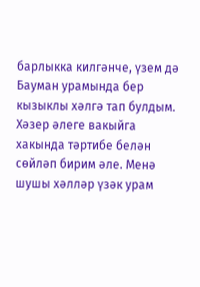барлыкка килгәнче, үзем дә Бауман урамында бер кызыклы хәлгә тап булдым. Хәзер әлеге вакыйга хакында тәртибе белән сөйләп бирим әле. Менә шушы хәлләр үзәк урам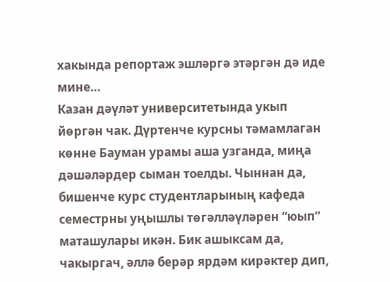хакында репортаж эшләргә этәргән дә иде мине…
Казан дәүләт университетында укып йөргән чак. Дүртенче курсны тәмамлаган көнне Бауман урамы аша узганда, миңа дәшәләрдер сыман тоелды. Чыннан да, бишенче курс студентларының кафеда семестрны уңышлы төгәлләүләрен “юып” маташулары икән. Бик ашыксам да, чакыргач, әллә берәр ярдәм кирәктер дип,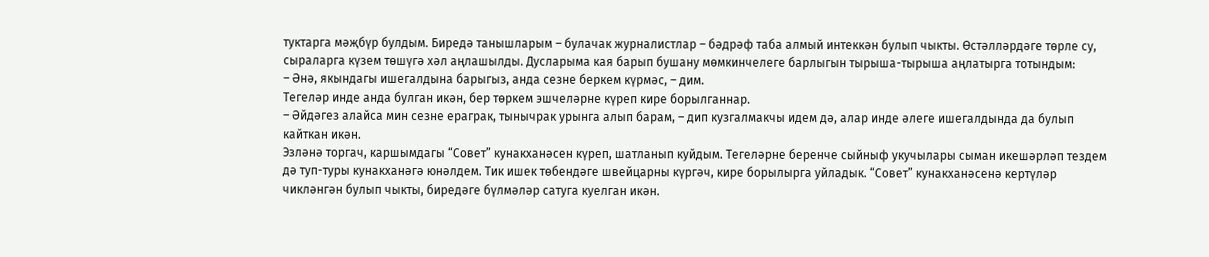туктарга мәҗбүр булдым. Биредә танышларым – булачак журналистлар – бәдрәф таба алмый интеккән булып чыкты. Өстәлләрдәге төрле су, сыраларга күзем төшүгә хәл аңлашылды. Дусларыма кая барып бушану мөмкинчелеге барлыгын тырыша-тырыша аңлатырга тотындым:
– Әнә, якындагы ишегалдына барыгыз, анда сезне беркем күрмәс, – дим.
Тегеләр инде анда булган икән, бер төркем эшчеләрне күреп кире борылганнар.
– Әйдәгез алайса мин сезне ераграк, тынычрак урынга алып барам, – дип кузгалмакчы идем дә, алар инде әлеге ишегалдында да булып кайткан икән.
Эзләнә торгач, каршымдагы “Совет” кунакханәсен күреп, шатланып куйдым. Тегеләрне беренче сыйныф укучылары сыман икешәрләп тездем дә туп-туры кунакханәгә юнәлдем. Тик ишек төбендәге швейцарны күргәч, кире борылырга уйладык. “Совет” кунакханәсенә кертүләр чикләнгән булып чыкты, биредәге бүлмәләр сатуга куелган икән.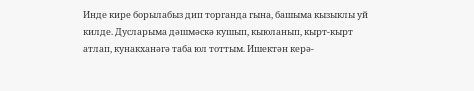Инде кире борылабыз дип торганда гына, башыма кызыклы уй килде. Дусларыма дәшмәскә кушып, кыюланып, кырт-кырт атлап, кунакханәгә таба юл тоттым. Ишектән керә-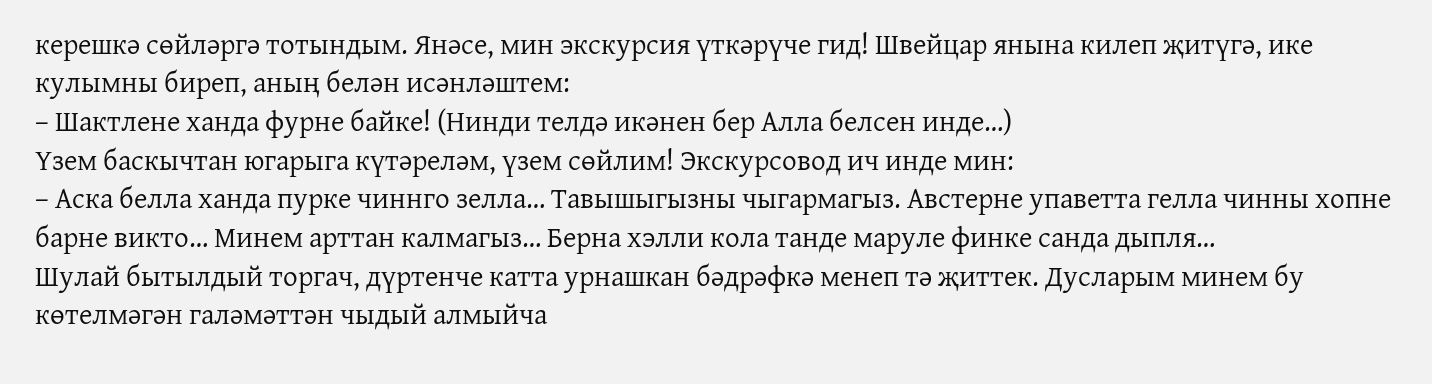керешкә сөйләргә тотындым. Янәсе, мин экскурсия үткәрүче гид! Швейцар янына килеп җитүгә, ике кулымны биреп, аның белән исәнләштем:
– Шактлене ханда фурне байке! (Нинди телдә икәнен бер Алла белсен инде…)
Үзем баскычтан югарыга күтәреләм, үзем сөйлим! Экскурсовод ич инде мин:
– Аска белла ханда пурке чиннго зелла… Тавышыгызны чыгармагыз. Австерне упаветта гелла чинны хопне барне викто… Минем арттан калмагыз… Берна хэлли кола танде маруле финке санда дыпля…
Шулай бытылдый торгач, дүртенче катта урнашкан бәдрәфкә менеп тә җиттек. Дусларым минем бу көтелмәгән галәмәттән чыдый алмыйча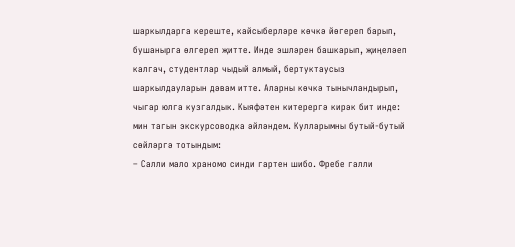шаркылдарга кереште, кайсыберләре көчкә йөгереп барып, бушанырга өлгереп җитте. Инде эшләрен башкарып, җиңеләеп калгач, студентлар чыдый алмый, бертуктаусыз шаркылдауларын дәвам итте. Аларны көчкә тынычландырып, чыгар юлга кузгалдык. Кыяфәтен китерергә кирәк бит инде: мин тагын экскурсоводка әйләндем. Кулларымны бутый-бутый сөйләргә тотындым:
– Салли мало храномо синди гартен шибо. Фребе галли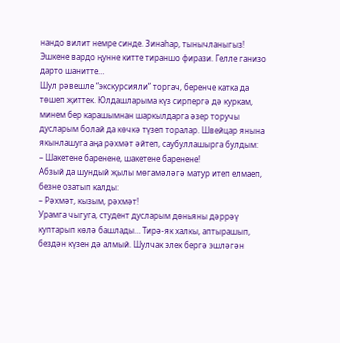нандо вилит немре синде. Зинаһар, тынычланыгыз! Эшкене вардо ңунне китте тираншо фирази. Гелле ганизо дарто шанитте…
Шул рәвешле “экскурсияли” торгач, беренче катка да төшеп җиттек. Юлдашларыма күз сирпергә дә куркам, минем бер карашымнан шаркылдарга әзер торучы дусларым болай да көчкә түзеп торалар. Швейцар янына якынлашуга аңа рәхмәт әйтеп, саубуллашырга булдым:
– Шакетене баренене, шакетене баренене!
Абзый да шундый җылы мөгамәләгә матур итеп елмаеп, безне озатып калды:
– Рәхмәт, кызым, рәхмәт!
Урамга чыгуга, студент дусларым дөньяны дәррәү куптарып көлә башлады… Тирә-як халкы, аптырашып, бездән күзен дә алмый. Шулчак элек бергә эшләгән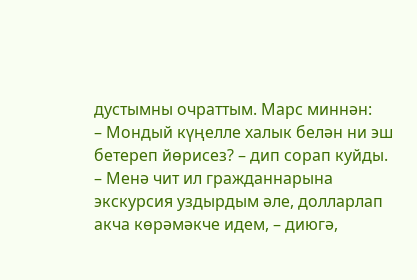дустымны очраттым. Марс миннән:
– Мондый күңелле халык белән ни эш бетереп йөрисез? – дип сорап куйды.
– Менә чит ил гражданнарына экскурсия уздырдым әле, долларлап акча көрәмәкче идем, – диюгә,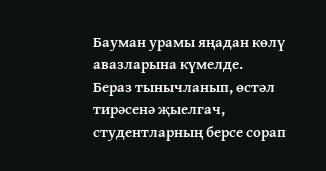Бауман урамы яңадан көлү авазларына күмелде.
Бераз тынычланып, өстәл тирәсенә җыелгач, студентларның берсе сорап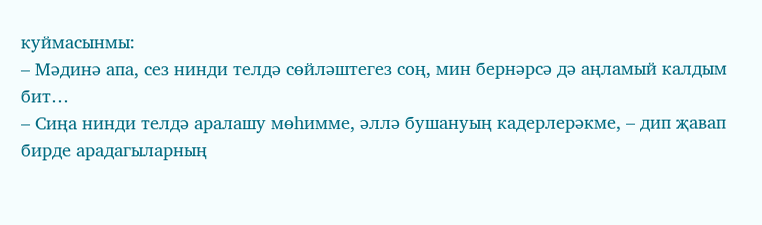куймасынмы:
– Мәдинә апа, сез нинди телдә сөйләштегез соң, мин бернәрсә дә аңламый калдым бит…
– Сиңа нинди телдә аралашу мөһимме, әллә бушануың кадерлерәкме, – дип җавап бирде арадагыларның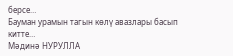берсе…
Бауман урамын тагын көлү авазлары басып китте…
Мәдинә НУРУЛЛА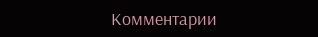Комментарии